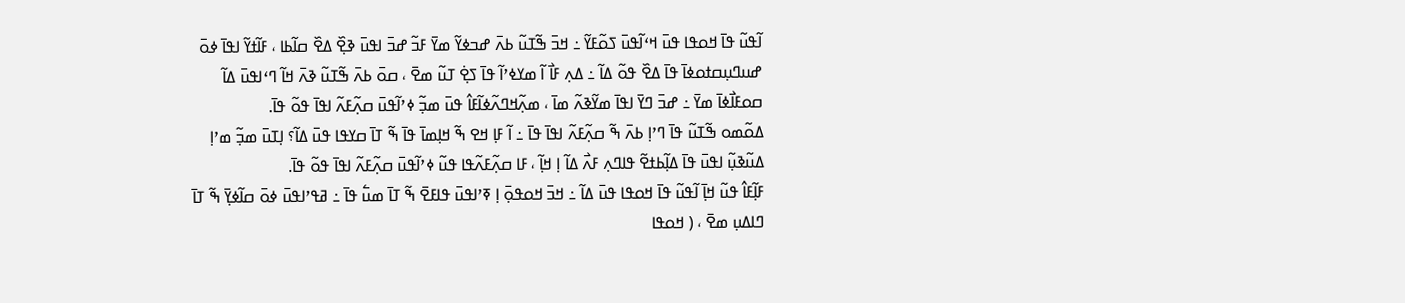ߊ߬ߟߎ߬ ߟߊ߫ ߞߋߟߊ ߟߎ߫ ߞߵߊ߬ߟߎ߫ ߖߋ߬ߓߌ߬ ߸ ߞߏ߫ ߒ߬ߠߎ߬ ߕߍ߫ ߝߏߦߌ߬ ߘߌ߫ ߓߏ߬ ߝߏ߫ ߊߟߎ߫ ߢߐ߲߰ ߡߐ߰ ߛߊ߬ߕߊ ، ߓߊ߬ߙߌ߬ ߊߟߊ߫ ߦߋ߫ ߝߎߣߎ߲ߛߙߋߦߊ߫ ߟߊ߫ ߡߐ߰ ߟߋ߬ ߡߊ߬ ߸ ߡߍ߲ ߓߊ߯ ߊ߬ ߘߌߦߴߊ߬ ߟߊ߫ ߖߐ߲߭ ߠߎ߬ ߘߐ߫ ، ߛߋ߫ ߕߍ߫ ߒ߬ߠߎ߬ ߢߍ߫ ߞߊ߬ ߣߵߊߟߎ߫ ߡߊ߬ ߛߋߓߊ߯ߦߊ߫ ߘߌ߫ ߸ ߝߏ߫ ߣߌ߫ ߊߟߊ߫ ߘߌ߬ߢߍ߬ ߘߊ߫ ، ߘߍ߲߬ߞߣߍ߬ߦߊ߬ߓߊ߮ ߟߎ߫ ߘߏ߲߬ ߦߴߊ߬ߟߎ߫ ߛߍ߲߬ߓߍ߬ ߊߟߊ߫ ߟߋ߬ ߟߊ߫.
ߡߋ߬ߘߋ ߒ߬ߠߎ߬ ߟߊ߫ ߣߴߊ߲ ߕߍ߫ ߒ߬ ߛߍ߲߬ߓߍ߬ ߊߟߊ߫ ߟߊ߫ ߸ ߊ߬ ߓߊ߲ ߞߐ ߒ߬ ߞߊ߲ߘߊ߫ ߟߊ߫ ߒ߬ ߠߊ߫ ߛߌߟߊ ߟߎ߫ ߡߊ߬؟ ߊ߲ߠߎ߫ ߘߏ߲߬ ߘߴߊ߲ ߡߎ߬ߢߎ߲߬ ߊߟߎ߫ ߟߊ߫ ߡߊ߲߬ߕߙߐ߬ ߟߊߣߍ߲ ߓߍ߯ ߡߊ߬ ߊ߲ ߞߊ߲߬ ، ߓߊ ߛߍ߲߬ߓߍ߬ߟߊ ߟߎ߬ ߦߴߊ߬ߟߎ߫ ߛߍ߲߬ߓߍ߬ ߊߟߊ߫ ߟߋ߬ ߟߊ߫.
ߓߊ߲߬ߓߊ߮ ߟߎ߬ ߞߊ߲߫ ߊ߬ߟߎ߬ ߟߊ߫ ߞߋߟߊ ߟߎ߫ ߡߊ߬ ߸ ߞߏ߫ ߞߋߟߋ߲߫ ߊ߲ ߧߴߊߟߎ߫ ߟߊߓߐ߫ ߒ߬ ߠߊ߫ ߘߎ߱ ߟߊ߫ ߸ ߥߟߴߊߟߎ߫ ߦߋ߫ ߛߊ߬ߦߌ߲߫ ߒ߬ ߠߊ߫ ߣߊߡߎ߲ ߘߐ߫ ، ( ߞߋߟߊ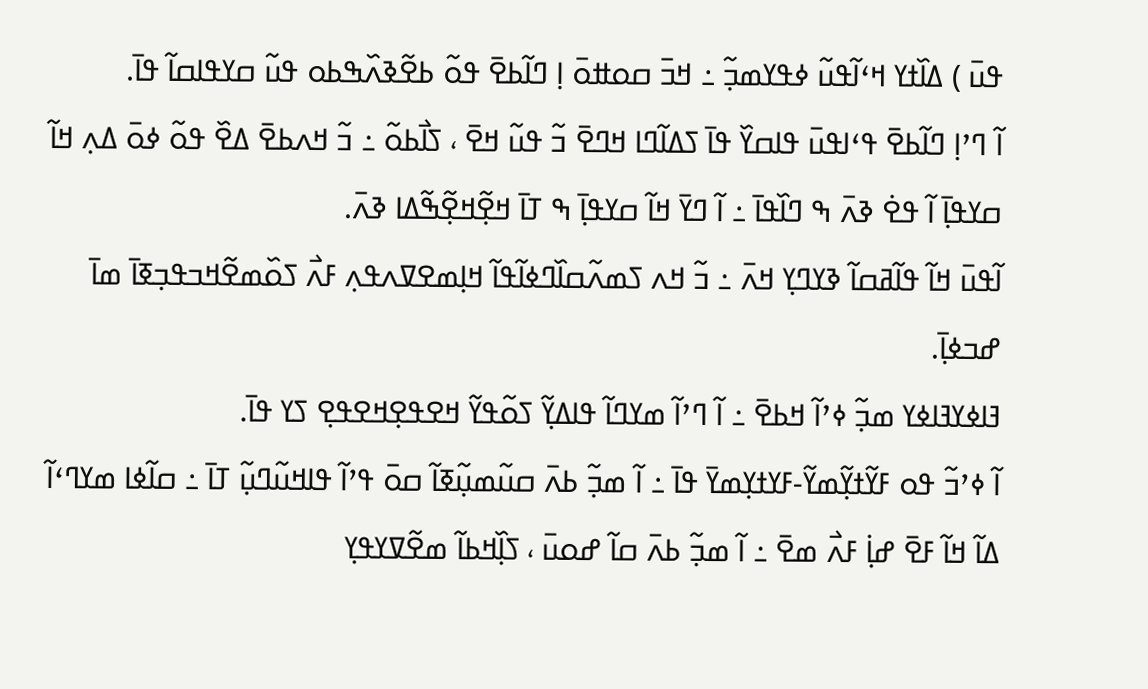ߟߎ߫ ) ߡߊ߰ߙߌ ߞߵߊ߬ߟߎ߬ ߦߟߌߘߏ߲߬ ߸ ߞߏ߫ ߛߋߚߋ߫ ߊ߲ ߣߊ߬ߕߐ߫ ߟߋ߬ ߕߐ߬ߢߍ߰ߒߕߋ ߟߎ߬ ߛߌߟߊߛߊ߬ ߟߊ߫.
ߊ߬ ߣߴߊ߲ ߣߊ߬ߕߐ߫ ߟߵߊߟߎ߫ ߟߊߛߌ߰ ߟߊ߫ ߖߡߊ߬ߣߊ ߞߣߐ߫ ߏ߬ ߟߎ߬ ߞߐ߫ ، ߖߊ߯ߕߋ߬ ߸ ߏ߬ ߞߍߕߐ߫ ߡߐ߰ ߟߋ߬ ߦߋ߫ ߡߍ߲ ߞߊ߬ ߛߌߟߊ߲߫ ߊ߬ ߟߐ߭ ߢߍ߫ ߒ ߣߊ߰ߟߊ߫ ߸ ߊ߬ ߣߌ߫ ߞߊ߬ ߛߌߟߊ߲߫ ߒ ߠߊ߫ ߞߐ߲߬ߞߐ߲߬ߒ߬ߡߊ ߢߍ߫.
ߊ߬ߟߎ߫ ߞߊ߬ ߟߊ߬ߥߛߊ߬ ߢߌߣߌ߲ ߞߍ߫ ߸ ߏ߬ ߞߍ ߖߘߍ߬ߛߊ߰ߣߦߊ߬ߟߊ߬ ߞߊ߲ߘߐߜߍߟߍ߲ ߓߍ߯ ߖߋ߰ߘߐ߬ߞߏߟߏ߲ߧߊ߫ ߘߊ߫ ߝߏߦߊ߲߫.
ߔߊߦߌߔߊߦߌ ߘߏ߲߬ ߦߴߊ߬ ߞߕߐ߫ ߸ ߊ߬ ߣߴߊ߬ ߘߌߣߊ߬ ߟߊߡߌ߲߬ ߖߋ߬ߟߌ߬ ߞߐߟߐ߲ߞߐߟߐ߲ ߖߌ ߟߊ߫.
ߊ߬ ߦߴߏ߬ ߟߋ ߓߌ߬ߙߌ߲߬ߘߌ߬-ߓߌߙߌ߲ߘߌ߫ ߟߊ߫ ߸ ߊ߬ ߘߏ߲߬ ߕߍ߫ ߛߎ߬ߘߎ߲߬ߧߊ߬ ߛߋ߫ ߟߴߊ߬ ߟߊߞߎ߬ߣߎ߲߬ ߠߊ߫ ߸ ߛߊ߬ߦߊ ߘߌߣߵߊ߬ ߡߊ߬ ߞߊ߬ ߓߐ߫ ߝߊ߲߭ ߓߍ߯ ߘߐ߫ ߸ ߊ߬ ߘߏ߲߬ ߕߍ߫ ߛߊ߬ ߝߋߎ߫ ، ߖߊ߲߰ߞߕߊ߬ ߘߐ߬ߜߌߟߌ߲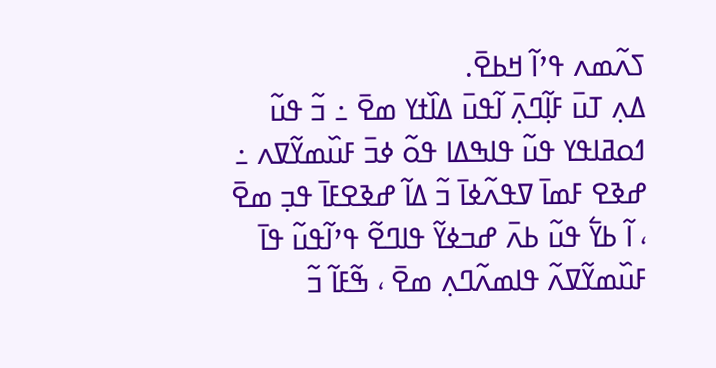ߖߍ߬ߘߍ ߟߴߊ߬ ߞߕߐ߫.
ߡߍ߲ ߠߎ߫ ߓߊ߲߬ߣߍ߲߫ ߊ߬ߟߎ߫ ߡߊ߰ߙߌ ߘߐ߫ ߸ ߏ߬ ߟߎ߬ ߗߋߥߊߟߌ ߟߎ߬ ߟߊߒߡߊ ߟߋ߬ ߦߏ߫ ߓߎ߰ߘߌ߬ߜߍ ߸ ߝߢߐ ߓߘߊ߫ ߜߟߍ߬ߦߊ߫ ߏ߬ ߡߊ߬ ߝߢߐߓߊ߫ ߟߏ߲ ߘߐ߫ ، ߊ߬ ߕߌ߱ ߟߎ߬ ߕߍ߫ ߝߏߦߌ߬ ߟߊߣߐ߬ ߟߴߊ߬ߟߎ߬ ߟߊ߫ ߓߎ߰ߘߌ߬ߜߍ߬ ߟߊߘߍ߬ߣߍ߲ ߘߐ߫ ، ߒ߬ߓߊ߬ ߏ߬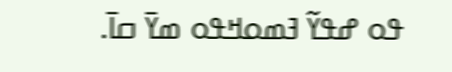ߟߋ ߝߟߌ߬ ߔߘߋߞߟߋ ߘߌ߫ ߛߊ߫.